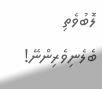ލޮބުވެތި ބެލެނިވެރިންނޭ!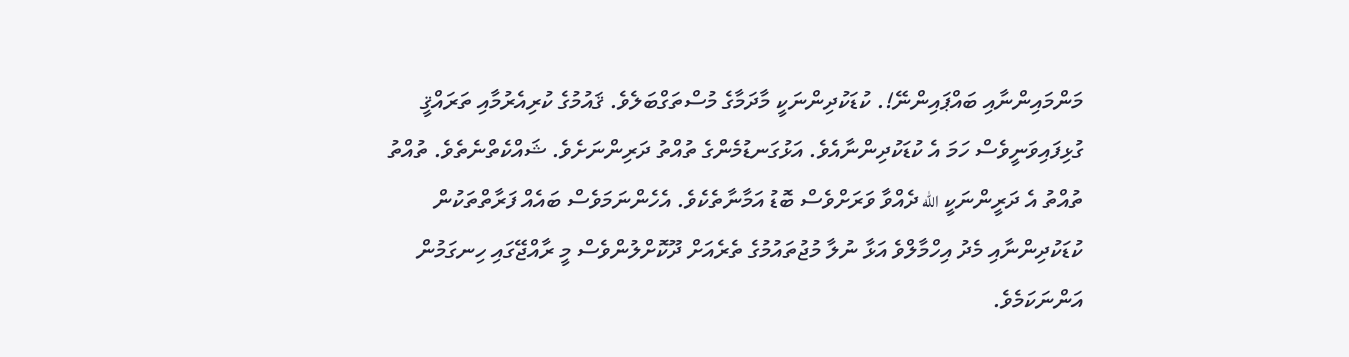މަންމައިންނާއި ބައްޕައިންނޭ!. ކުޑަކުދިންނަކީ މާދަމާގެ މުސްތަގްބަލެވެ. ޤައުމުގެ ކުރިއެރުމާއި ތަރައްޤީ ގުޅިފައިވަނީވެސް ހަމަ އެ ކުޑަކުދިންނާއެވެ. އަޅުގަނޑުމެންގެ ތުއްތު ދަރިންނަށެވެ. ޝައްކެތްނެތެވެ. ތުއްތު ތުއްތު އެ ދަރީންނަކީ الله ދެއްވާ ވަރަށްވެސް ބޮޑު އަމާނާތެކެވެ. އެހެންނަމަވެސް ބައެއް ފަރާތްތަކުން ކުޑަކުދިންނާއި މެދު އިހްމާލްވެ އަޅާ ނުލާ މުޖުތައުމުގެ ތެރެއަށް ދޫކޮށްލުންވެސް މީ ރާއްޖޭގައި ހިނގަމުން އަންނަކަމެވެ.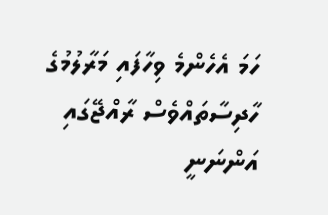ހަމަ އެހެންމެ ވިހާފައި މަރާލުމުގެ ހާދިސާތައްވެސް ރާއްޖޭގައި އަންނަނީ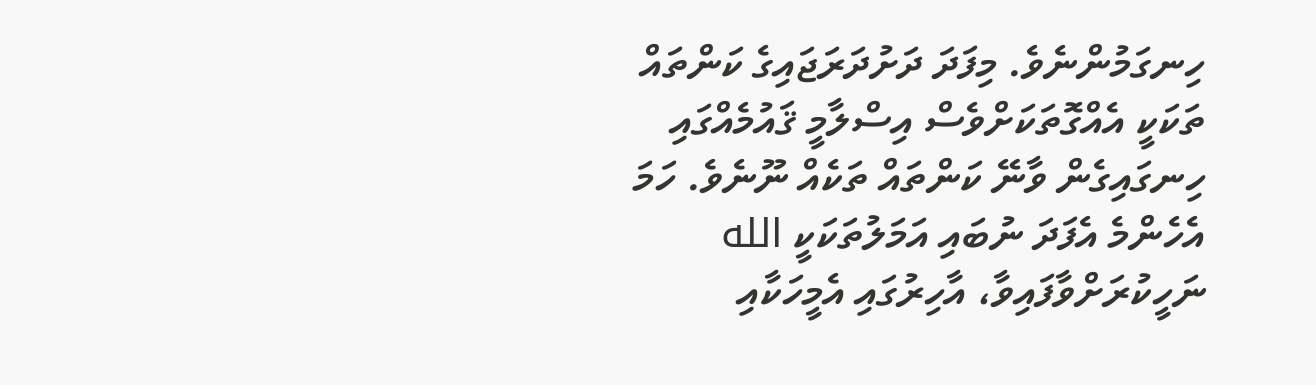ހިނގަމުންނެވެ. މިފަދަ ދަށުދަރަޖައިގެ ކަންތައް ތަކަކީ އެއްގޮތަކަށްވެސް އިސްލާމީ ޤައުމެއްގައި ހިނގައިގެން ވާނޭ ކަންތައް ތަކެއް ނޫނެވެ. ހަމަ އެހެންމެ އެފަދަ ނުބައި އަމަލުތަކަކީ الله ނަހީކުރަށްވާފައިވާ، އާހިރުގައި އެމީހަކާއި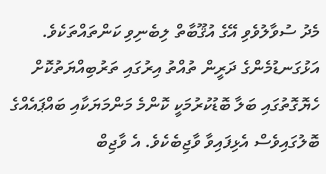މެދު ސުވާލުވެވި އޭގެ އުޤޫބާތް ލިބެނިވި ކަންތައްތަކެވެ.
އަޅުގަނޑުމެންގެ ދަރީން ތުއްތު އިރުގައި ތަރުބިއްޔަތުކޮށް ހެޔޮގޮތުގައި ބަލާ ބޮޑުކުރުމަކީ ކޮންމެ މަންމަޔަކާއި ބައްޕައެއްގެ ބޮލުގައިވެސް އެޅިފައިވާ ވާޖިބެކެވެ. އެ ވާޖިބް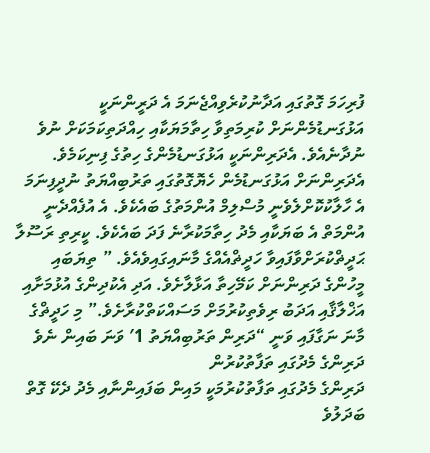ފުރިހަމަ ގޮތުގައި އަދާނުކުރެވިއްޖެނަމަ އެ ދަރީންނަކީ އަޅުގަނޑުމެންނަށް ކުރިމަތިވާ ހިތާމަޔަކާއި ހިއްދަތިކަމަކަށް ނުވެ ނުދާނެއެވެ. އެދަރިންނަކީ އަޅުގަނޑުމެންގެ ހިތުގެ ފިނިކަމެވެ. އެދަރިންނަށް އަޅުގަނޑުމެން ހެޔޮގޮތުގައި ތަރުބިއްޔަތު ނުދީފިނަމަ އެ ހާލާކުކޮށްލެވެނީ މުސްލިމް އުންމަތުގެ ބައެކެވެ. އެ އުފެއްދެނީ އުންމަތް އެ ބަޔަކާއި މެދު ހިތާމަކުރާނެ ފަދަ ބައެކެވެ. ކީރިތި ރަސޫލާ ޙަދީޡްކުރަށްވާފައިވާ ހަދީޡްއެއްގެ މާނައިގައިވެއެވެ. ” ތިޔަބައި މީހުންގެ ދަރިންނަށް ކަމޭހިތާ އަޅާލާށެވެ. އަދި އެކުދިންގެ އުޅުމަށާއި އަޚްލާޤާއި އަދަބު ރިވެތިކުރުމަށް މަސައްކަތްކުރާށެވެ.” މި ހަދީޡްގެ މާނަ ނަގާފައި ވަނީ “ދަރިން ތަރުބިއްޔަތު 1′ ވަނަ ބައިން ނެވެ
ދަރިންގެ މެދުގައި ތަފާތުކުރުން
ދަރިންގެ މެދުގައި ތަފާތުކުރުމަކީ މައިން ބަފައިންނާއި މެދު ދެކޭ ގޮތް ބަދަލުވެ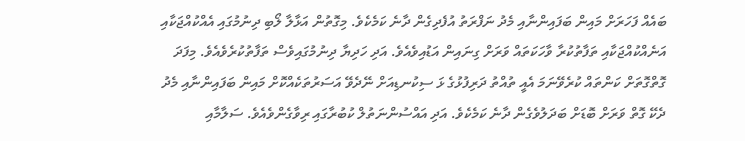ބައެއް ފަހަރަށް މައިން ބަފައިންނާއި މެދު ނަފްރަތު އުފެދިގެން ދާނެ ކަމެކެވެ. މިގޮތުން އަޅާލާ ލޯބި ދިނުމުގައި އެއްކުއްޖަކާއި އަނެއްކުއްޖަކާއި ތަފާތުކުރާ ވާހަކަތައް ވަރަށް ގިނައިން އަޑުއިވެއެވެ. އަދި ހަދިޔާ ދިނުމުގައިވެސް ތަފާތުކުރެވެއެވެ. މިފަދަ ގޮތްގޮތަށް ކަންތައް ކުރެވޭނަމަ އެއީ ތުއްތު ދަރިފުޅުގެ ޅަ ސިކުނޑިއަށް ނޭދެވޭ އަސަރުތަކެއްކޮށް މައިން ބަފައިންނާއި މެދު ދެކޭ ގޮތް ވަރަށް ބޮޑަށް ބަދަލުވެގެން ދާނެ ކަމެކެވެ. އަދި އައްސުންނަތުލް ކުބުރާގައި ރިވާގެންވެއެވެ. ސަލާމާއި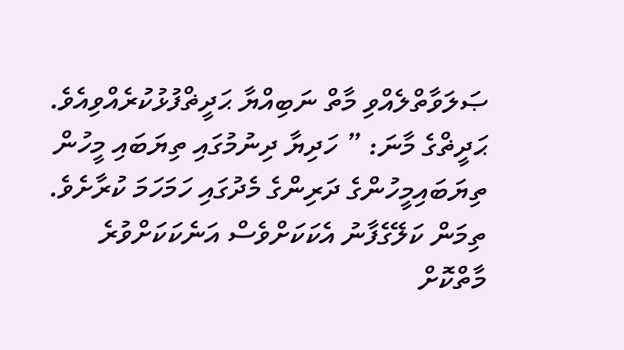ޞަލަވާތްލެއްވި މާތް ނަބިއްޔާ ޙަދީޡްފުޅުކުރެއްވިއެވެ. ޙަދީޡްގެ މާނަ: ” ހަދިޔާ ދިނުމުގައި ތިޔަބައި މީހުން ތިޔަބައިމީހުންގެ ދަރިންގެ މެދުގައި ހަމަހަމަ ކުރާށެވެ. ތިމަން ކަލޭގެފާނު އެކަކަށްވެސް އަނެކަކަށްވުރެ މާތްކޮށް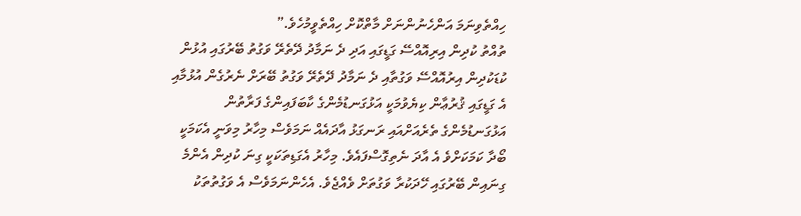ހިއްތެވިނަމަ އަންހެނުންނަށް މާތްކޮށް ހިއްތެވީމުހެވެ.”
ތުއްތު ކުދިން އިރިއޮއްސޭ ގަޑީގައި އަދި ދެ ނަމާދު ދޭތެރޭ ވަގުތު ބޭރުގައި އުޅުން
ކުޑަކުދިން އިރުއޮއްސޭ ވަގުތާއި ދެ ނަމާދު ދޭތެރޭ ވަގުތު ބޭރަށް ނެރުގެން އުޅުމާއި އެ ގަޑީގައި ޤުރުޢާން ކިޔެވުމަކީ އަޅުގަނޑުމެންގެ ކާބަފައިންގެ ފަރާތުން އަޅުގަނޑުމެންގެ ތެރެއަށްއައި ރަނގަޅު އާދައެއް ނަމަވެސް މިހާރު މިވަނީ އެކަމަކީ ބޯދާ ކަމަކަށްވެ އެ އާދަ ނެތިގޮސްފައެވެ. މިހާރު އެގަޑިތަކަކީ ގިނަ ކުދިން އެންމެ ގިނައިން ބޭރުގައި ހޭދަކުރާ ވަގުތަށް ވެއްޖެވެ. އެހެންނަމަވެސް އެ ވަގުތުތަކު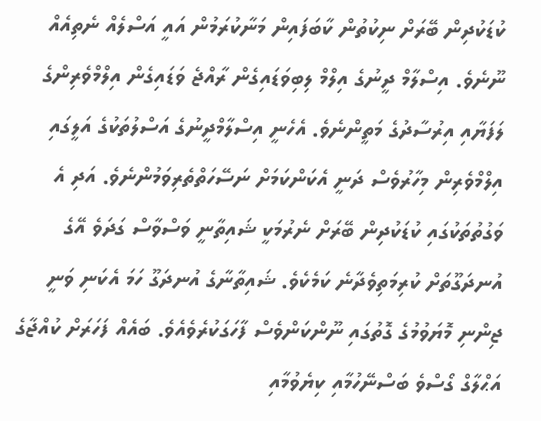ކުޑަކުދިން ބޭރަށް ނިކުތުން ކާބަފައިން މަނާކުރަމުން އައީ އަސްލެއް ނެތިއެއް ނޫނެވެ. އިސްލާމް ދީނުގެ އިލްމް ލިބިވަޑައިގެން ރާއްޖެ ވަޑައިގެން އިލްމްވެރިންގެ ލަފަޔާއި އިރުސާދުގެ މަތީންނެވެ. އެހެނީ އިސްލާމްދީނުގެ އަސްލުތަކުގެ އަލީގައި އިލްމްވެރިން މިހާރުވެސް ދަނީ އެކަންކަމަށް ނަސޭހަތްތެރިވަމުންނެވެ. އަދި އެ ވަގުތުތަކުގައި ކުޑަކުދިން ބޭރަށް ނެރުމަކީ ޝައިތާނީ ވަސްވާސް ގަދަވެ އޭގެ އުނދަގޫތަށް ކުރިމަތިވެދާނެ ކަމެކެވެ. ޝައިތާނާގެ އުނދަގޫ ހަމަ އެކަނި ވަނީ ޖިންނި މޮޔަވުމުގެ ގޮތުގައި ނޫންކަންވެސް ފާހަގަކުރެވެއެވެ. ބައެއް ފަހަރަށް ކުއްޖާގެ އަޙްލާގް ގޯސްވެ ބަސްނޭހުމާއި ކިޔެވުމާއި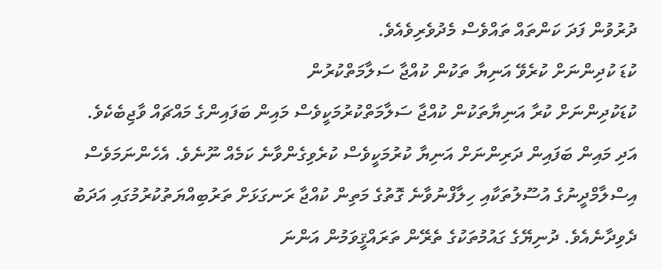ދުރުވުން ފަދަ ކަންތައް ތައްވެސް މެދުވެރިވެއެވެ.
ކުޑަ ކުދިންނަށް ކުރެވޭ އަނިޔާ ތަކުން ކުއްޖާ ސަލާމަތްކުރުން
ކުޑަކުދިންނަށް ކުރާ އަނިޔާތަކުން ކުއްޖާ ސަލާމަތްކުރުމަކީވެސް މައިން ބަފައިންގެ މައްޗައް ވާޖިބެކެވެ. އަދި މައިން ބަފައިން ދަރިންނަށް އަނިޔާ ކުރުމަކީވެސް ކުރެވިގެންވާނެ ކަމެއް ނޫނެވެ. އެހެންނަމަވެސް އިސްލާމްދީނުގެ އުސޫލުތަކާއި ހިލާފްނުވާނެ ގޮތުގެ މަތިން ކުއްޖާ ރަނގަޅަށް ތަރުބިއްޔަތުކުރުމުގައި އަދަބު ދެވިދާނެއެވެ. ދުނިޔޭގެ ގައުމުތަކުގެ ތެރޭން ތަރައްޤީވަމުން އަންނަ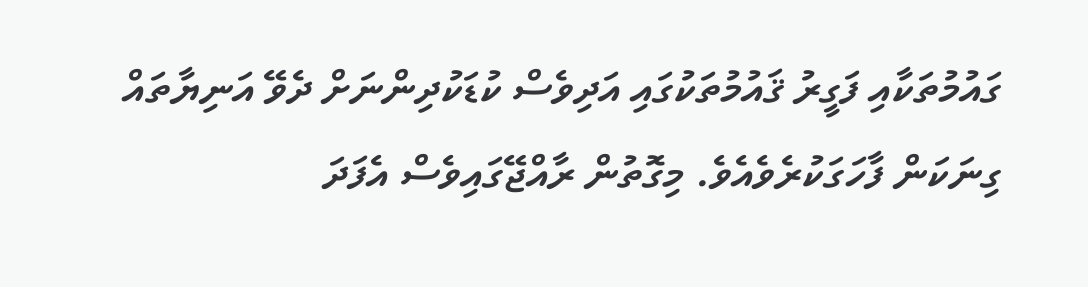ގައުމުތަކާއި ފަގީރު ޤައުމުތަކުގައި އަދިވެސް ކުޑަކުދިންނަށް ދެވޭ އަނިޔާތައް ގިނަކަން ފާހަގަކުރެވެއެވެ. މިގޮތުން ރާއްޖޭގައިވެސް އެފަދަ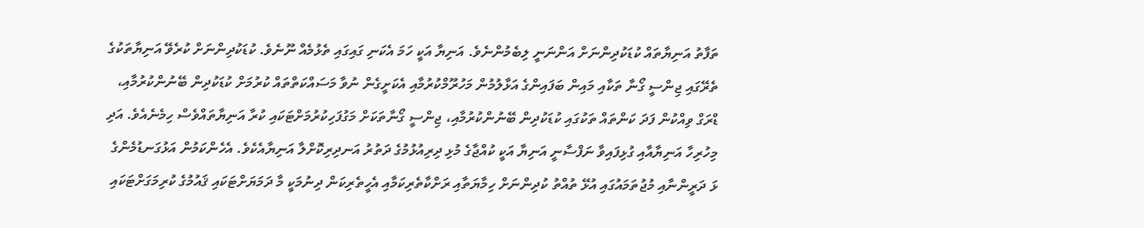ތަފާތު އަނިޔާތައް ކުޑަކުދިންނަށް އަންނަނީ ލިބެމުންނެވެ. އަނިޔާ އަކީ ހަމަ އެކަނި ގައިގައި ތެޅުމެއް ނޫނެވެ. ކުޑަކުދިންނަށް ކުރެވޭ އަނިޔާތަކުގެ ތެރޭގައި ޖިންސީ ގޯނާ ތަކާއި މައިން ބަފައިންގެ އަޅާލުމުން މަހުރޫމްކުރުމާއި އެކަށީގެން ނުވާ މަސައްކަތްތައް ކުރުމަށް ކުޑަކުދިން ބޭނުންކުރުމާއި، ޑްރަގް ވިއްކުން ފަދަ ކަންތައް ތަކުގައި ކުޑަކުދިން ބޭނުންކުރުމާއި، ޖިންސީ ގޯނާތަކަށް މަގުފަހިކުރުމަށްޓަކައި ކުރާ އަނިޔާތައްވެސް ހިމެނެއެވެ. އަދި މިހުރިހާ އަނިޔާއާއި ގުޅިފައިވާ ނަފްސާނީ އަނިޔާ އަކީ ކުއްޖާގެ މުޅި ދިރިއުޅުމުގެ ދަތުރު އަނދިރިކޮށްލާ އަނިޔާއެކެވެ. އެހެންކަމުން އަޅުގަނޑުމެންގެ ޅަ ދަރީންނާއި މުޖުތަމައުގައި އުޅޭ ތުއްތު ކުދިންނަށް ހިމާޔަތާއި ރަށްކާތެރިކަމާއި އެހީތެރިކަން ދިނުމަކީ މާ ދަމަޔަށްޓަކައި ޤައުމުގެ ކުރިމަގަށްޓަކައި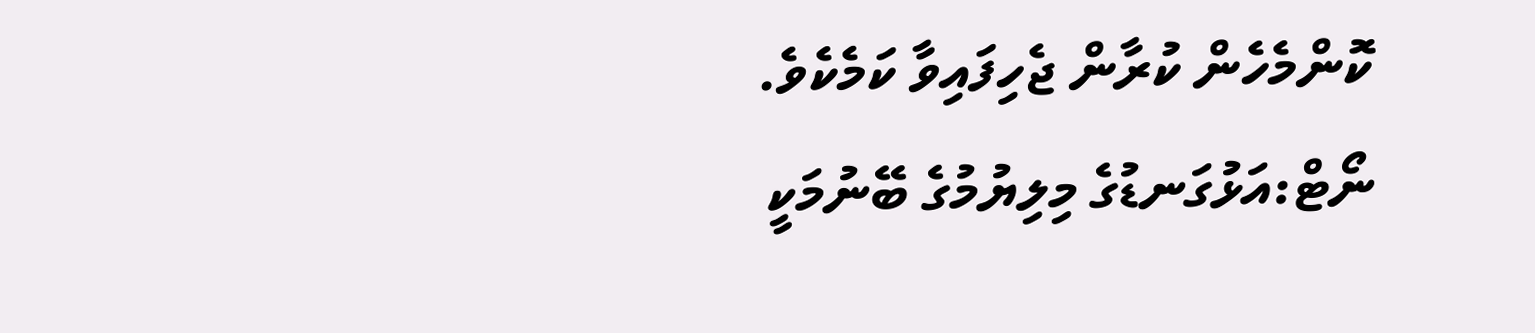ކޮންމެހެން ކުރާން ޖެހިފައިވާ ކަމެކެވެ.
ނޯޓް:އަޅުގަނޑުގެ މިލިޔުމުގެ ބޭނުމަކީ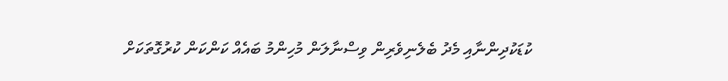ކުޑަކުދިންނާއި މެދު ބެލެނިވެރިން ވިސްނާލަން މުހިންމު ބައެއް ކަންކަން ކުރުގޮތަކަށް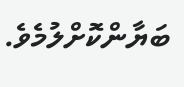ބަޔާންކޮށްލުމެވެ.